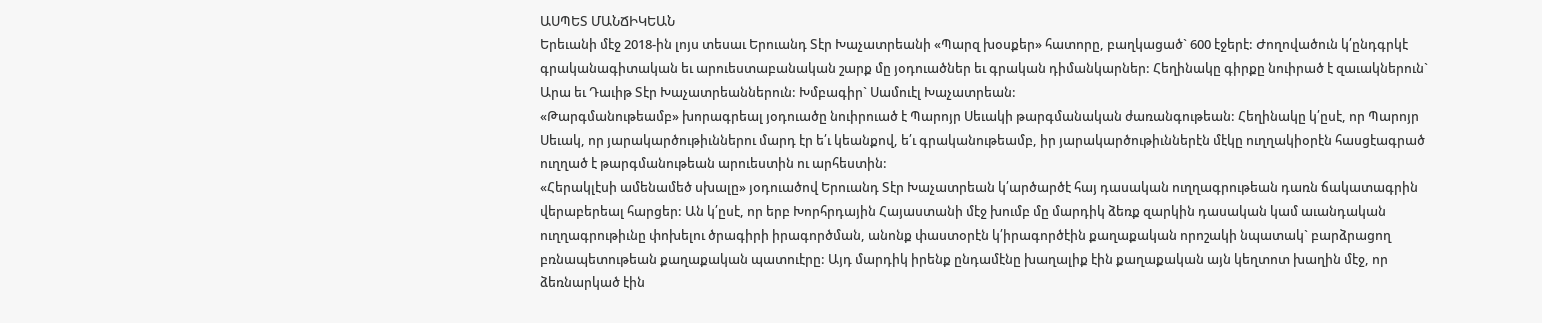ԱՍՊԵՏ ՄԱՆՃԻԿԵԱՆ
Երեւանի մէջ 2018-ին լոյս տեսաւ Երուանդ Տէր Խաչատրեանի «Պարզ խօսքեր» հատորը, բաղկացած` 600 էջերէ: Ժողովածուն կ՛ընդգրկէ գրականագիտական եւ արուեստաբանական շարք մը յօդուածներ եւ գրական դիմանկարներ: Հեղինակը գիրքը նուիրած է զաւակներուն` Արա եւ Դաւիթ Տէր Խաչատրեաններուն: Խմբագիր` Սամուէլ Խաչատրեան:
«Թարգմանութեամբ» խորագրեալ յօդուածը նուիրուած է Պարոյր Սեւակի թարգմանական ժառանգութեան: Հեղինակը կ՛ըսէ, որ Պարոյր Սեւակ, որ յարակարծութիւններու մարդ էր ե՛ւ կեանքով, ե՛ւ գրականութեամբ, իր յարակարծութիւններէն մէկը ուղղակիօրէն հասցէագրած ուղղած է թարգմանութեան արուեստին ու արհեստին:
«Հերակլէսի ամենամեծ սխալը» յօդուածով Երուանդ Տէր Խաչատրեան կ՛արծարծէ հայ դասական ուղղագրութեան դառն ճակատագրին վերաբերեալ հարցեր: Ան կ՛ըսէ, որ երբ Խորհրդային Հայաստանի մէջ խումբ մը մարդիկ ձեռք զարկին դասական կամ աւանդական ուղղագրութիւնը փոխելու ծրագիրի իրագործման, անոնք փաստօրէն կ՛իրագործէին քաղաքական որոշակի նպատակ` բարձրացող բռնապետութեան քաղաքական պատուէրը: Այդ մարդիկ իրենք ընդամէնը խաղալիք էին քաղաքական այն կեղտոտ խաղին մէջ, որ ձեռնարկած էին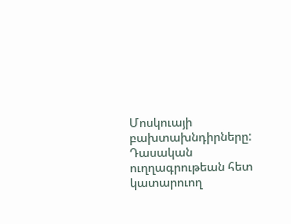Մոսկուայի բախտախնդիրները: Դասական ուղղագրութեան հետ կատարուող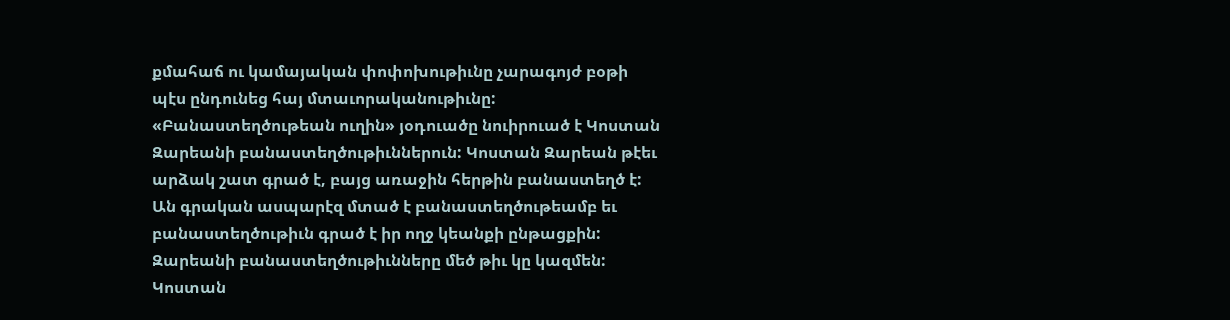քմահաճ ու կամայական փոփոխութիւնը չարագոյժ բօթի պէս ընդունեց հայ մտաւորականութիւնը:
«Բանաստեղծութեան ուղին» յօդուածը նուիրուած է Կոստան Զարեանի բանաստեղծութիւններուն: Կոստան Զարեան թէեւ արձակ շատ գրած է, բայց առաջին հերթին բանաստեղծ է: Ան գրական ասպարէզ մտած է բանաստեղծութեամբ եւ բանաստեղծութիւն գրած է իր ողջ կեանքի ընթացքին: Զարեանի բանաստեղծութիւնները մեծ թիւ կը կազմեն: Կոստան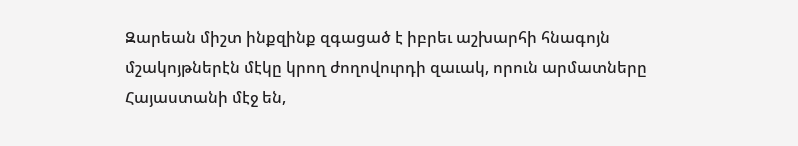Զարեան միշտ ինքզինք զգացած է իբրեւ աշխարհի հնագոյն մշակոյթներէն մէկը կրող ժողովուրդի զաւակ, որուն արմատները Հայաստանի մէջ են,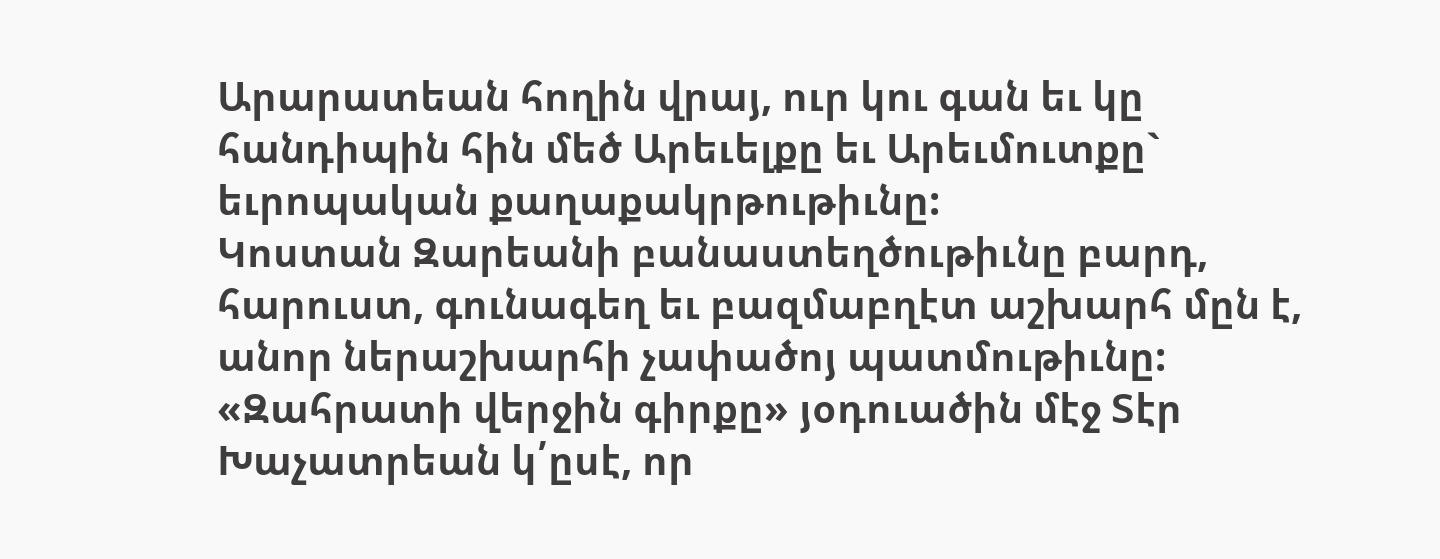Արարատեան հողին վրայ, ուր կու գան եւ կը հանդիպին հին մեծ Արեւելքը եւ Արեւմուտքը` եւրոպական քաղաքակրթութիւնը:
Կոստան Զարեանի բանաստեղծութիւնը բարդ, հարուստ, գունագեղ եւ բազմաբղէտ աշխարհ մըն է, անոր ներաշխարհի չափածոյ պատմութիւնը:
«Զահրատի վերջին գիրքը» յօդուածին մէջ Տէր Խաչատրեան կ՛ըսէ, որ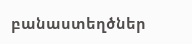բանաստեղծներ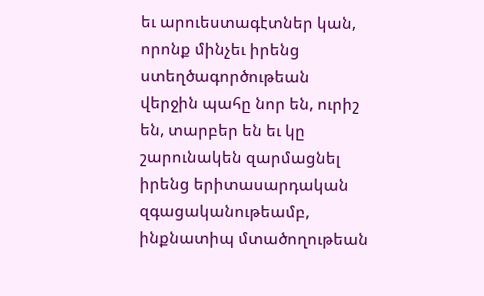եւ արուեստագէտներ կան, որոնք մինչեւ իրենց ստեղծագործութեան վերջին պահը նոր են, ուրիշ են, տարբեր են եւ կը շարունակեն զարմացնել իրենց երիտասարդական զգացականութեամբ, ինքնատիպ մտածողութեան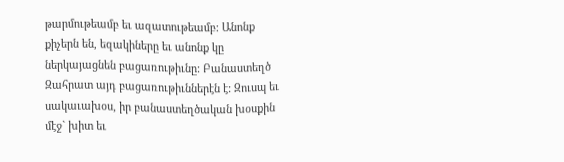թարմութեամբ եւ ազատութեամբ: Անոնք քիչերն են, եզակիները եւ անոնք կը ներկայացնեն բացառութիւնը: Բանաստեղծ Զահրատ այդ բացառութիւններէն է: Զուսպ եւ սակաւախօս, իր բանաստեղծական խօսքին մէջ` խիտ եւ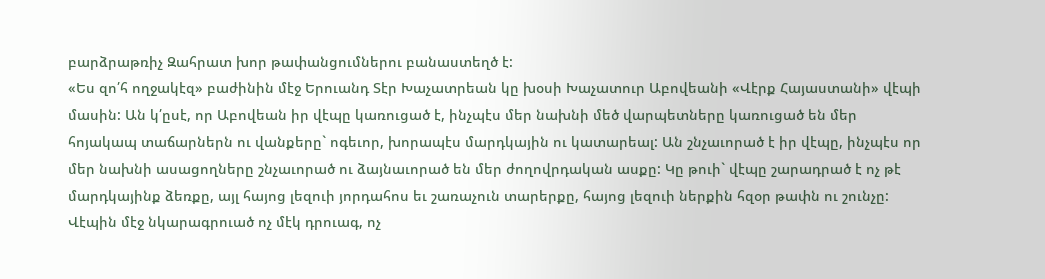բարձրաթռիչ Զահրատ խոր թափանցումներու բանաստեղծ է:
«Ես զո՛հ ողջակէզ» բաժինին մէջ Երուանդ Տէր Խաչատրեան կը խօսի Խաչատուր Աբովեանի «Վէրք Հայաստանի» վէպի մասին: Ան կ՛ըսէ, որ Աբովեան իր վէպը կառուցած է, ինչպէս մեր նախնի մեծ վարպետները կառուցած են մեր հոյակապ տաճարներն ու վանքերը` ոգեւոր, խորապէս մարդկային ու կատարեալ: Ան շնչաւորած է իր վէպը, ինչպէս որ մեր նախնի ասացողները շնչաւորած ու ձայնաւորած են մեր ժողովրդական ասքը: Կը թուի` վէպը շարադրած է ոչ թէ մարդկայինք ձեռքը, այլ հայոց լեզուի յորդահոս եւ շառաչուն տարերքը, հայոց լեզուի ներքին հզօր թափն ու շունչը: Վէպին մէջ նկարագրուած ոչ մէկ դրուագ, ոչ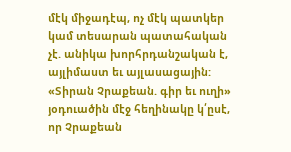մէկ միջադէպ, ոչ մէկ պատկեր կամ տեսարան պատահական չէ. անիկա խորհրդանշական է, այլիմաստ եւ այլասացային:
«Տիրան Չրաքեան. գիր եւ ուղի» յօդուածին մէջ հեղինակը կ՛ըսէ, որ Չրաքեան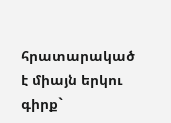հրատարակած է միայն երկու գիրք`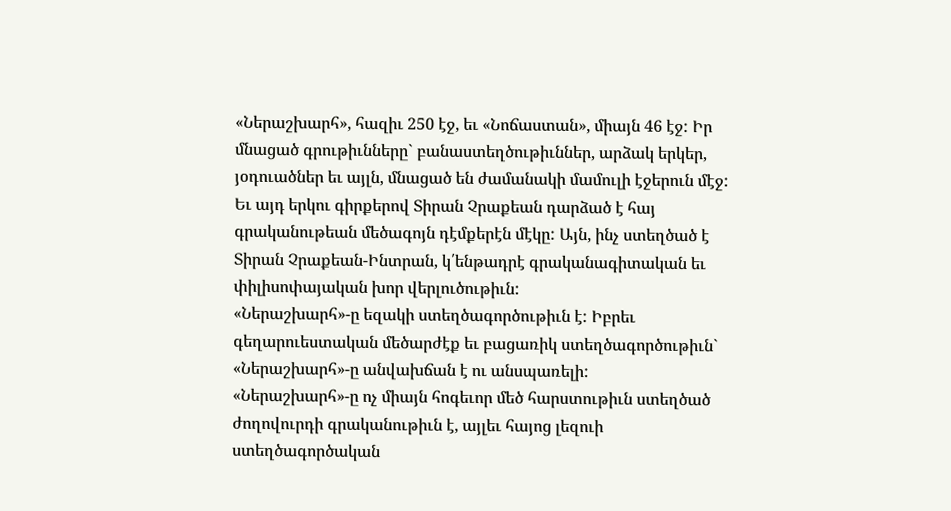«Ներաշխարհ», հազիւ 250 էջ, եւ «Նոճաստան», միայն 46 էջ: Իր մնացած գրութիւնները` բանաստեղծութիւններ, արձակ երկեր, յօդուածներ եւ այլն, մնացած են ժամանակի մամուլի էջերուն մէջ: Եւ այդ երկու գիրքերով Տիրան Չրաքեան դարձած է հայ գրականութեան մեծագոյն դէմքերէն մէկը: Այն, ինչ ստեղծած է Տիրան Չրաքեան-Ինտրան, կ՛ենթադրէ գրականագիտական եւ փիլիսոփայական խոր վերլուծութիւն:
«Ներաշխարհ»-ը եզակի ստեղծագործութիւն է: Իբրեւ գեղարուեստական մեծարժէք եւ բացառիկ ստեղծագործութիւն` «Ներաշխարհ»-ը անվախճան է ու անսպառելի:
«Ներաշխարհ»-ը ոչ միայն հոգեւոր մեծ հարստութիւն ստեղծած ժողովուրդի գրականութիւն է, այլեւ հայոց լեզուի ստեղծագործական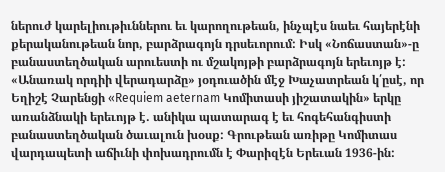ներուժ կարելիութիւններու եւ կարողութեան, ինչպէս նաեւ հայերէնի քերականութեան նոր, բարձրագոյն դրսեւորում: Իսկ «Նոճաստան»-ը բանաստեղծական արուեստի ու մշակոյթի բարձրագոյն երեւոյթ է:
«Անառակ որդիի վերադարձը» յօդուածին մէջ Խաչատրեան կ՛ըսէ, որ Եղիշէ Չարենցի «Requiem aeternam Կոմիտասի յիշատակին» երկը առանձնակի երեւոյթ է. անիկա պատարագ է եւ հոգեհանգիստի բանաստեղծական ծաւալուն խօսք: Գրութեան առիթը Կոմիտաս վարդապետի աճիւնի փոխադրումն է Փարիզէն Երեւան 1936-ին: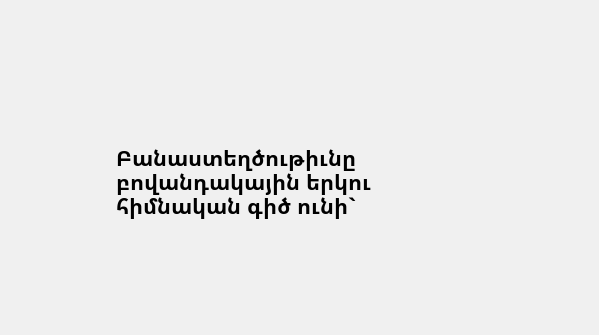Բանաստեղծութիւնը բովանդակային երկու հիմնական գիծ ունի`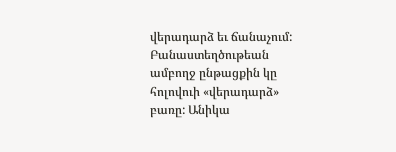վերադարձ եւ ճանաչում: Բանաստեղծութեան ամբողջ ընթացքին կը հոլովուի «վերադարձ» բառը: Անիկա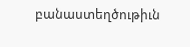բանաստեղծութիւն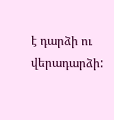է դարձի ու վերադարձի: